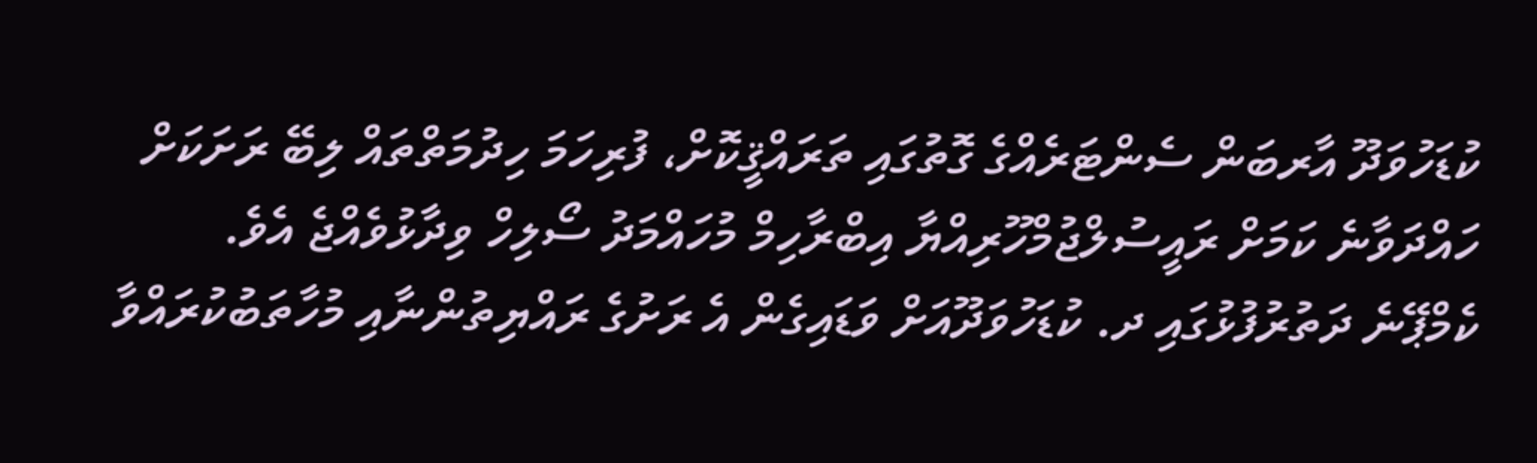ކުޑަހުވަދޫ އާރބަން ސެންޓަރެއްގެ ގޮތުގައި ތަރައްޤީކޮށް، ފުރިހަމަ ހިދުމަތްތައް ލިބޭ ރަށަކަށް ހައްދަވާނެ ކަމަށް ރައީސުލްޖުމްހޫރިއްޔާ އިބްރާހިމް މުހައްމަދު ސޯލިހް ވިދާޅުވެއްޖެ އެވެ.
ކެމްޕޭނެ ދަތުރުފުޅުގައި ދ. ކުޑަހުވަދޫއަށް ވަޑައިގެން އެ ރަށުގެ ރައްޔިތުންނާއި މުހާތަބުކުރައްވާ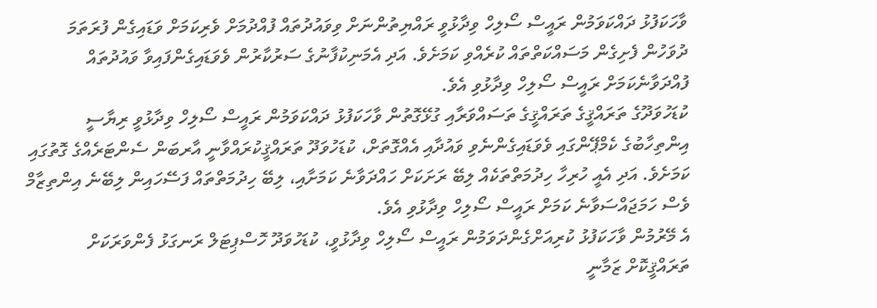ވާހަކަފުޅު ދައްކަވަމުން ރައީސް ސޯލިހް ވިދާޅުވީ ރައްޔިތުންނަށް ވިވައުދުތައް ފުއްދުމަށް ވެރިކަމަށް ވަޑައިގެން ފުރަތަމަ ދުވަހުން ފެށިގެން މަސައްކަތްތައް ކުރެއްވި ކަމަށެވެ. އަދި އެމަނިކުފާނުގެ ސަރުކާރުން ވެވަޑައިގެންފައިވާ ވައުދުތައް ފުއްދަވާނެކަމަށް ރައީސް ސޯލިހް ވިދާޅުވި އެވެ.
ކުޑަހުވަދޫގެ ތަރައްޤީގެ ތަރައްޤީގެ ތަސައްވަރާއި ގުޅޭގޮތުން ވާހަކަފުޅު ދައްކަވަމުން ރައީސް ސޯލިހް ވިދާޅުވީ ރިޔާސީ އިންތިހާބުގެ ކެމްޕޭންގައި ވެވަޑައިގެންނެވި ވައުދާއި އެއްގޮތަށް، ކުޑަހުވަދޫ ތަރައްޤީކުރައްވާނީ އާރބަން ސެންޓަރެއްގެ ގޮތުގައި ކަމަށެވެ. އަދި އެއީ ހުރިހާ ހިދުމަތްތަކެއް ލިބޭ ރަށަކަށް ހައްދަވާނެ ކަމަށާއި، ލިބޭ ހިދުމަތްތައް ފަސޭހައިން ލިބޭނެ އިންތިޒާމް ވެސް ހަމަޖައްސަވާނެ ކަމަށް ރައީސް ސޯލިހް ވިދާޅުވި އެވެ.
އެ މޭރުމުން ވާހަކަފުޅު ކުރިއަށްގެންދަވަމުން ރައީސް ސޯލިހް ވިދާޅުވީ، ކުޑަހުވަދޫ ހޮސްޕިޓަލް ރަނގަޅު ފެންވަރަކަށް ތަރައްޤީކޮށް ޒަމާނީ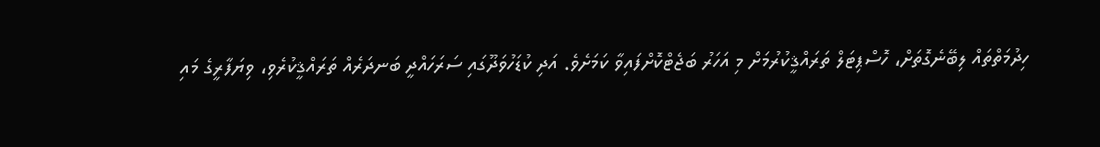ހިދުމަތްތައް ލިބޭނެގޮތަށް، ހޮސްޕިޓަލް ތަރައްޤީކުރުމަށް މި އަހަރު ބަޖެޓްކޮށްފައިވާ ކަމަށެވެ. އަދި ކުޑަހުވަދޫގައި ސަރަހައްދީ ބަނދަރެއް ތަރައްޤީކުރެވި، ވިޔަފާރީގެ މައި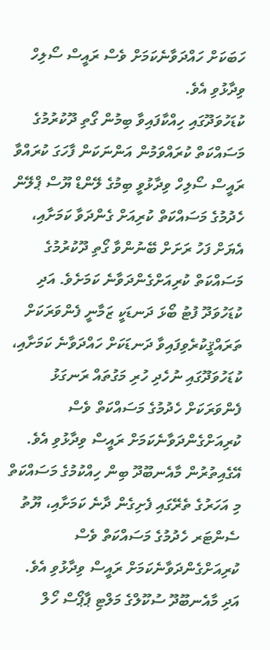ހަބަކަށް ހައްދަވާނެކަމަށް ވެސް ރައީސް ސޯލިހް ވިދާޅުވި އެވެ.
ކުޑަހުވަދޫގައި ހިއްކާފައިވާ ބިމުން ގޯތި ދޫކުރުމުގެ މަސައްކަތް ކުރައްވަމުން އަންނަކަން ފާހަގަ ކުރައްވާ ރައީސް ސޯލިހް ވިދާޅުވީ ބިމުގެ ލޭންޑް ޔޫސް ޕްލޭން ހެދުމުގެ މަސައްކަތް ކުރިއަށް ގެންދަވާ ކަމަށާއި، އެޔަށް ފަހު ރަށަށް ބޭނުންވާ ގޯތި ދޫކުރުމުގެ މަސައްކަތް ކުރިއަށްގެންދަވާނެ ކަމަށެވެ. އަދި ކުޑަހުވަދޫ ފުޓު ބޯޅަ ދަނޑަކީ ޒަމާނީ ފެންވަރަކަށް ތަރައްޤީކުރެވިފައިވާ ދަނޑަކަށް ހައްދަވާނެ ކަމަށާއި، ކުޑަހުވަދޫގައި ނުހެދި ހުރި މަގުތައް ރަނގަޅު ފެންވަރަކަށް ހެދުމުގެ މަސައްކަތް ވެސް ކުރިއަށްގެންދަވާނެކަމަށް ރައީސް ވިދާޅުވި އެވެ.
އޭގެއިތުރުން މާއެނބޫދޫ ބިން ހިއްކުމުގެ މަސައްކަތް މި އަހަރުގެ ތެރޭގައި ފެށިގެން ދާނެ ކަމަށާއި، ޔޫތު ސެންޓަރ ހެދުމުގެ މަސައްކަތް ވެސް ކުރިއަށްގެންދަވާނެކަމަށް ރައީސް ވިދާޅުވި އެވެ. އަދި މާއެނބޫދޫ ސުކޫލްގެ މަލްޓި ޕާޕޯސް ހޯލް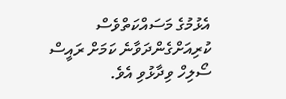އެޅުމުގެ މަސައްކަތްވެސް ކުރިއަށްގެންދަވާނެ ކަމަށް ރައީސް ސޯލިހް ވިދާޅުވި އެވެ.